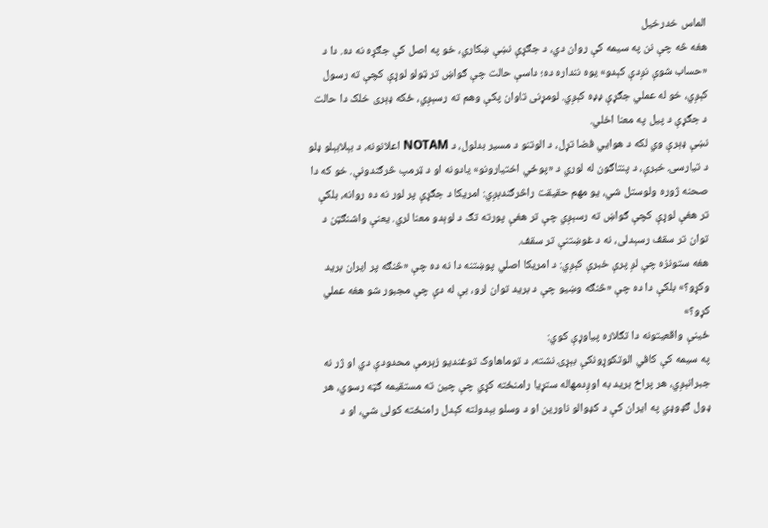الماس خدرخيل
هغه څه چې نن په سیمه کې روان دي، د جګړې نښې ښکاري، خو په اصل کې جګړه نه ده. دا د «حساب شوې نږدې کېدو» یوه ننداره ده؛ داسې حالت چې ګواښ تر ټولو لوړې کچې ته رسول کېږي، خو له عملي جګړې ډډه کېږي. لومړنی تاوان پکې وهم ته رسېږي، ځکه ډېری خلک دا حالت د جګړې د پیل په معنا اخلي.
نښې ډېرې وي لکه د هوايي فضا تړل، د الوتنو د مسیر بدلول، د NOTAM اعلانونه، د بېلابېلو ډلو د تیارسۍ خبرې، د پنتاګون له لوري د «پوځي اختیارونو» یادونه او د ټرمپ څرګندونې. خو که دا صحنه ژوره ولوستل شي، یو مهم حقیقت راڅرګندېږي: امریکا د جګړې پر لور نه ده روانه، بلکې تر هغې لوړې کچې ګواښ ته رسېږي چې تر هغې پورته تګ د لوېدو معنا لري. یعنې واشنګټن د توان تر سقف رسېدلی، نه د غوښتنې تر سقف.
هغه ستونزه چې لږ پرې خبرې کېږي: د امریکا اصلي پوښتنه دا نه ده چې «څنګه پر ایران برید وکړو؟» بلکې دا ده چې «څنګه وښیو چې د برید توان لرو، بې له دې چې مجبور شو هغه عملي کړو؟»
ځینې واقعیتونه دا تګلاره پیاوړې کوي:
په سیمه کې کافي الوتکوړونکې بېړۍ نشته، د توماهاوک توغندیو زېرمې محدودې دي او ژر نه جبرانېږي، هر پراخ برید به اوږدمهاله ستړیا رامنځته کړي چې چین ته مستقیمه ګټه رسوي، هر ډول ګډوډي په ایران کې د کډوالو ناورین او د وسلو بېدولته کېدل رامنځته کولی شي، او د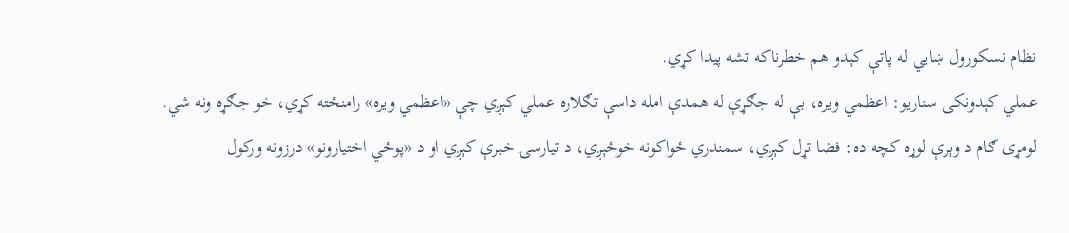نظام نسکورول ښايي له پاتې کېدو هم خطرناکه تشه پیدا کړي.
عملي کېدونکی سناریو: اعظمي ویره، بې له جګړې له همدې امله داسې تګلاره عملي کېږي چې «اعظمي ویره» رامنځته کړي، خو جګړه ونه شي.
لومړی ګام د وېرې لوړه کچه ده: فضا تړل کېږي، سمندري ځواکونه خوځېږي، د تیارسۍ خبرې کېږي او د «پوځي اختیارونو» درزونه ورکول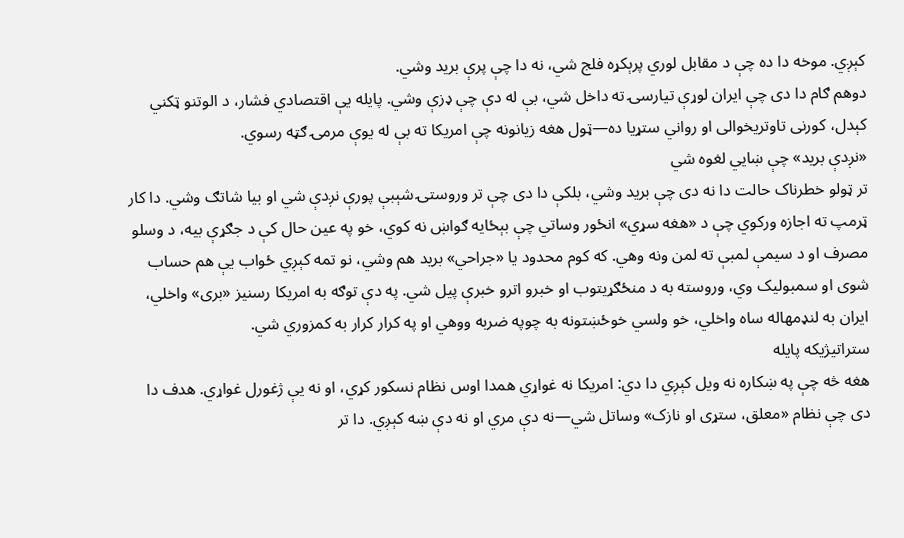کېږي. موخه دا ده چې د مقابل لوري پرېکړه فلج شي، نه دا چې پرې برید وشي.
دوهم ګام دا دی چې ایران لوړې تیارسۍ ته داخل شي، بې له دې چې ډزې وشي. پایله یې اقتصادي فشار، د الوتنو ټکني کېدل، کورنی تاوتریخوالی او رواني ستړیا ده—ټول هغه زیانونه چې امریکا ته بې له یوې مرمۍ ګټه رسوي.
«نږدې برید» چې ښايي لغوه شي
تر ټولو خطرناک حالت دا نه دی چې برید وشي، بلکې دا دی چې تر وروستۍ شېبې پورې نږدې شي او بیا شاتګ وشي. دا کار ټرمپ ته اجازه ورکوي چې د «هغه سړي» انځور وساتي چې بېځایه ګواښ نه کوي، خو په عین حال کې د جګړې بیه، د وسلو مصرف او د سیمې لمبې ته لمن ونه وهي. که کوم محدود یا «جراحي» برید هم وشي، نو تمه کېږي ځواب یې هم حساب شوی او سمبولیک وي، وروسته به د منځګړیتوب او خبرو اترو خبرې پیل شي. په دې توګه به امریکا رسنیز «بری» واخلي، ایران به لنډمهاله ساه واخلي، خو ولسي خوځښتونه به چوپه ضربه ووهي او په کرار کرار به کمزوري شي.
ستراتیژیکه پایله
هغه څه چې په ښکاره نه ویل کېږي دا دي: امریکا نه غواړي همدا اوس نظام نسکور کړي، او نه یې ژغورل غواړي. هدف دا دی چې نظام «معلق، ستړی او نازک» وساتل شي—نه دې مري او نه دې ښه کېږي. دا تر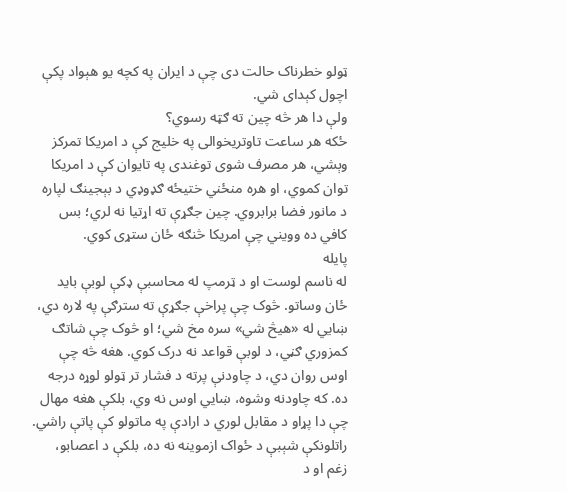ټولو خطرناک حالت دی چې د ایران په کچه یو هېواد پکې اچول کېدای شي.
ولې دا هر څه چین ته ګټه رسوي؟
ځکه هر ساعت تاوتریخوالی په خلیج کې د امریکا تمرکز وېشي، هر مصرف شوی توغندی په تایوان کې د امریکا توان کموي، او هره منځني ختیځه ګډوډي د بېجینګ لپاره د مانور فضا برابروي. چین جګړې ته اړتیا نه لري؛ بس کافي ده وویني چې امریکا څنګه ځان ستړی کوي.
پایله
له ناسم لوست او د ټرمپ له محاسبې ډکې لوبې باید ځان وساتو. څوک چې پراخې جګړې ته سترګې په لاره دي، ښايي له «هیڅ شي» سره مخ شي؛ او څوک چې شاتګ کمزوري ګڼي، د لوبې قواعد نه درک کوي. هغه څه چې اوس روان دي، د چاودنې پرته د فشار تر ټولو لوړه درجه ده. که چاودنه وشوه، ښايي اوس نه وي، بلکې هغه مهال چې دا پړاو د مقابل لوري د ارادې په ماتولو کې پاتې راشي. راتلونکې شېبې د ځواک ازموینه نه ده، بلکې د اعصابو، زغم او د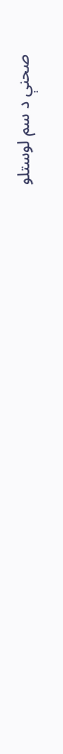صحنې د سم لوستلو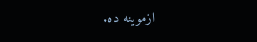ازموینه ده.